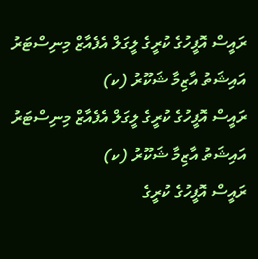ރައީސް އޮފީހުގެ ކުރީގެ ލީގަލް އެފެއާޒް މިނިސްޓަރު އައިޝަތު އާޒިމާ ޝަކޫރު (ކ)
ރައީސް އޮފީހުގެ ކުރީގެ ލީގަލް އެފެއާޒް މިނިސްޓަރު އައިޝަތު އާޒިމާ ޝަކޫރު (ކ)
ރައީސް އޮފީހުގެ ކުރީގެ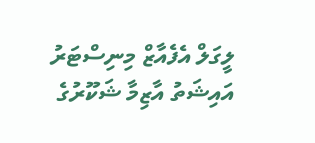ލީގަލް އެފެއާޒް މިނިސްޓަރު އައިޝަތު އާޒިމާ ޝަކޫރުގެ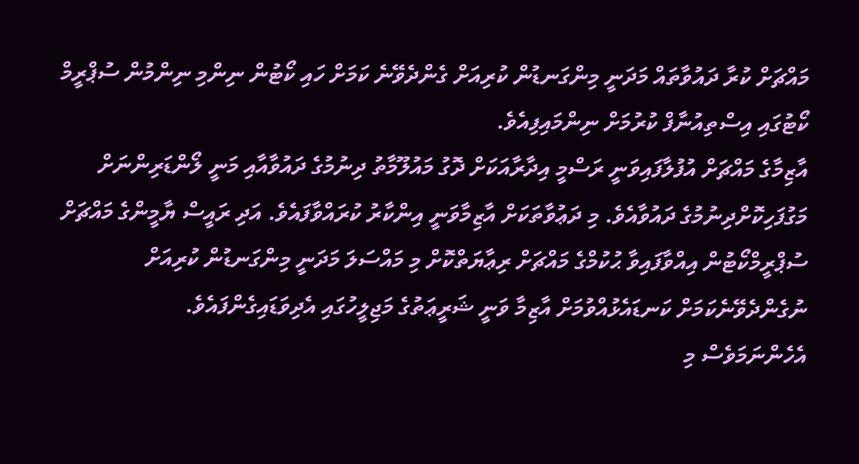މައްޗަށް ކުރާ ދައުވާތައް މަދަނީ މިންގަނޑުން ކުރިއަށް ގެންދެވޭނެ ކަމަށް ހައި ކޯޓުން ނިންމި ނިންމުން ސުޕްރީމް ކޯޓުގައި އިސްތިއުނާފް ކުރުމަށް ނިންމައިފިއެވެ.
އާޒިމާގެ މައްޗަށް އުފުލާފައިވަނީ ރަސްމީ އިދާރާއަކަށް ދޮގު މައުލޫމާތު ދިނުމުގެ ދައުވާއާއި މަނީ ލޯންޑަރިންނަށް މަގުފަހިކޮށްދިނުމުގެ ދައުވާއެވެ. މި ދަޢުވާތަކަށް އާޒިމާވަނީ އިންކާރު ކުރައްވާފައެވެ. އަދި ރައީސް ޔާމީންގެ މައްޗަށް ސުޕްރީމްކޯޓުން އިއްވާފައިވާ ޙުކުމްގެ މައްޗަށް ރިޢާޔަތްކޮށް މި މައްސަލަ މަދަނީ މިންގަނޑުން ކުރިއަށް ނުގެންދެވޭނެކަމަށް ކަނޑައެޅުއްވުމަށް އާޒިމާ ވަނީ ޝަރީޢަތުގެ މަޖިލީހުގައި އެދިވަޑައިގެންފައެވެ.
އެހެންނަމަވެސް މި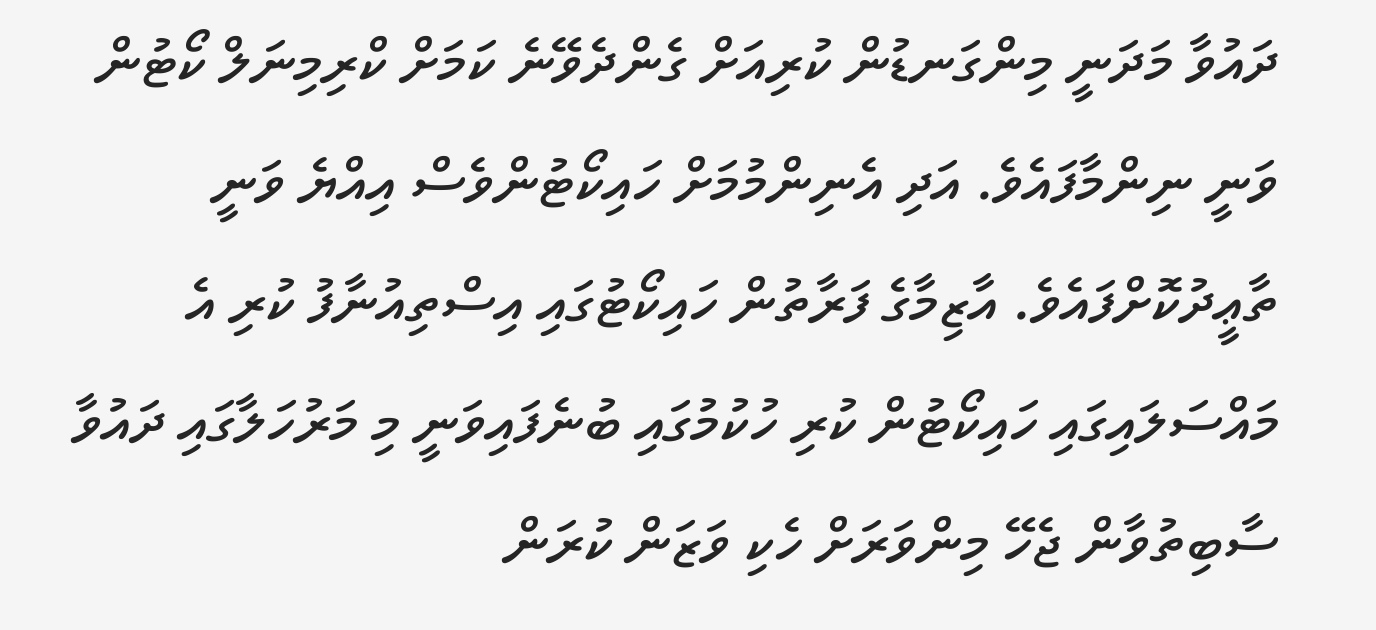ދައުވާ މަދަނީ މިންގަނޑުން ކުރިއަށް ގެންދެވޭނެ ކަމަށް ކްރިމިނަލް ކޯޓުން ވަނީ ނިންމާފައެވެ. އަދި އެނިންމުމަށް ހައިކޯޓުންވެސް އިއްޔެ ވަނީ ތާޢީދުކޮށްފައެވެ. އާޒިމާގެ ފަރާތުން ހައިކޯޓުގައި އިސްތިއުނާފު ކުރި އެ މައްސަލައިގައި ހައިކޯޓުން ކުރި ހުކުމުގައި ބުނެފައިވަނީ މި މަރުހަލާގައި ދައުވާ ސާބިތުވާން ޖެހޭ މިންވަރަށް ހެކި ވަޒަން ކުރަން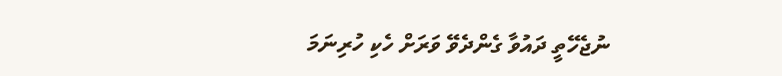ނުޖެހޭތީ ދައުވާ ގެންދެވޭ ވަރަށް ހެކި ހުރިނަމަ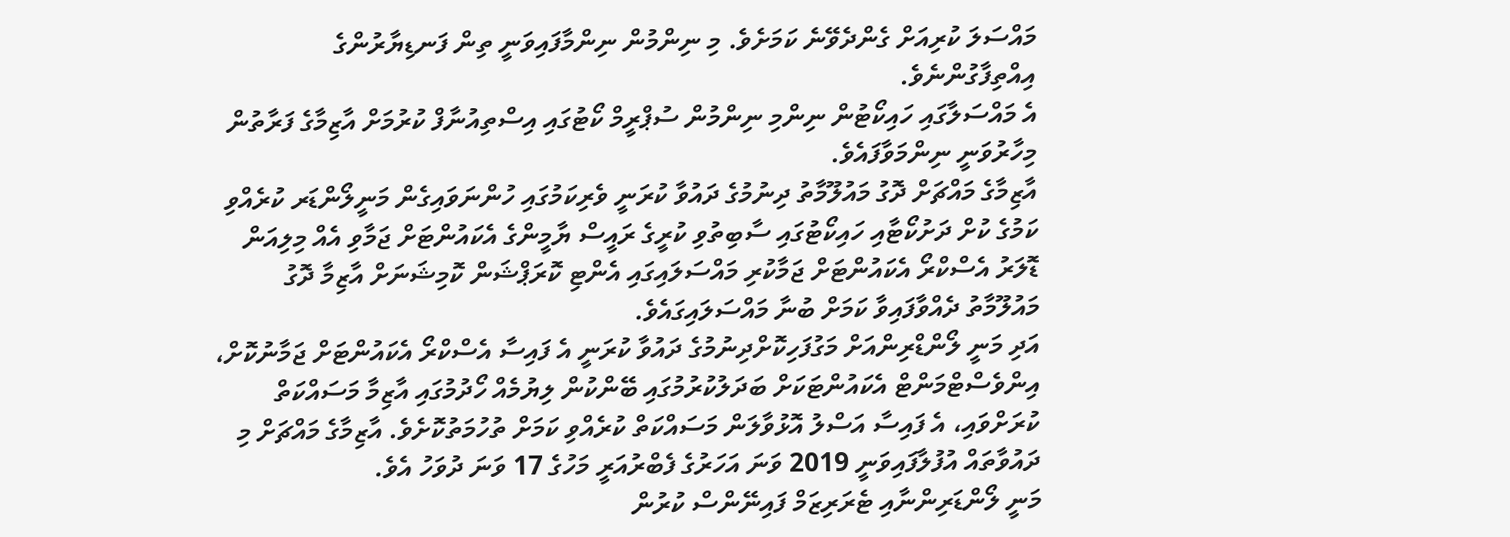މައްސަލަ ކުރިއަށް ގެންދެވޭނެ ކަމަށެވެ. މި ނިންމުން ނިންމާފައިވަނީ ތިން ފަނޑިޔާރުންގެ އިއްތިފާގުންނެވެ.
އެ މައްސަލާގައި ހައިކޯޓުން ނިންމި ނިންމުން ސުޕްރީމް ކޯޓުގައި އިސްތިއުނާފް ކުރުމަށް އާޒިމާގެ ފަރާތުން މިހާރުވަނީ ނިންމަވާފައެވެ.
އާޒިމާގެ މައްޗަށް ދޮގު މައުލޫމާތު ދިނުމުގެ ދައުވާ ކުރަނީ ވެރިކަމުގައި ހުންނަވައިގެން މަނީލޯންޑަރ ކުރެއްވި ކަމުގެ ކުށް ދަށުކޯޓާއި ހައިކޯޓުގައި ސާބިތުވި ކުރީގެ ރައީސް ޔާމީންގެ އެކައުންޓަށް ޖަމާވި އެއް މިލިއަން ޑޮލަރު އެސްކްރޯ އެކައުންޓަށް ޖަމާކުރި މައްސަލައިގައި އެންޓި ކޮރަޕްޝަން ކޮމިޝަނަށް އާޒިމާ ދޮގު މައުލޫމާތު ދެއްވާފައިވާ ކަމަށް ބުނާ މައްސަލައިގައެވެ.
އަދި މަނީ ލޯންޑްރިންއަށް މަގުފަހިކޮށްދިނުމުގެ ދައުވާ ކުރަނީ އެ ފައިސާ އެސްކްރޯ އެކައުންޓަށް ޖަމާނުކޮށް، އިންވެސްޓްމަންޓް އެކައުންޓަކަށް ބަދަލުކުރުމުގައި ބޭންކުން ލިޔުމެއް ހޯދުމުގައި އާޒިމާ މަސައްކަތް ކުރަށްވައި، އެ ފައިސާ އަސްލު އޮޅުވާލަން މަސައްކަތް ކުރެއްވި ކަމަށް ތުހުމަތުކޮށެވެ. އާޒިމާގެ މައްޗަށް މި ދައުވާތައް އުފުލާފައިވަނީ 2019 ވަނަ އަހަރުގެ ފެބްރުއަރީ މަހުގެ 17 ވަނަ ދުވަހު އެވެ.
މަނީ ލޯންޑަރިންނާއި ޓެރަރިޒަމް ފައިނޭންސް ކުރުން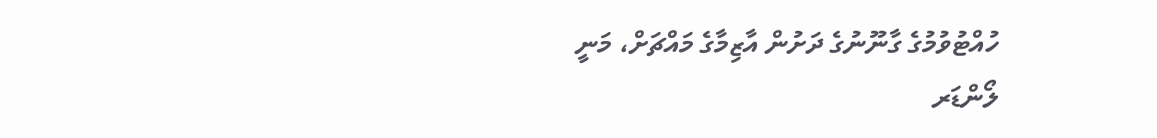ހުއްޓުވުމުގެ ގާނޫނުގެ ދަށުން އާޒިމާގެ މައްޗަށް، މަނީ ލޯންޑަރ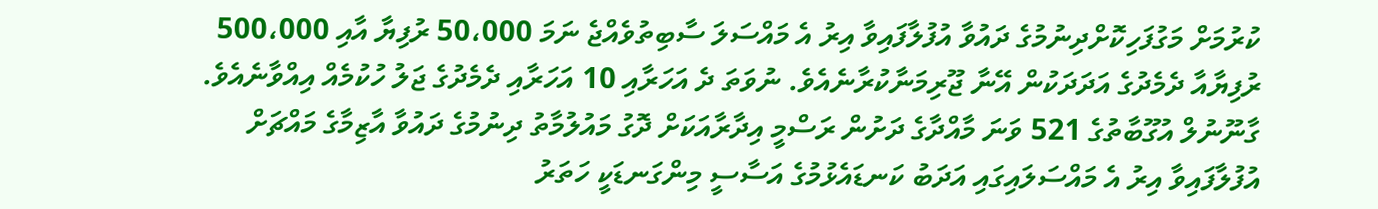ކުރުމަށް މަގުފަހިކޮށްދިނުމުގެ ދައުވާ އުފުލާފައިވާ އިރު އެ މައްސަލަ ސާބިތުވެއްޖެ ނަމަ 50،000 ރުފިޔާ އާއި 500،000 ރުފިޔާއާ ދެމެދުގެ އަދަދަކުން އޭނާ ޖޫރިމަނާކުރާނެއެވެ. ނުވަތަ ދެ އަހަރާއި 10 އަހަރާއި ދެމެދުގެ ޖަލު ހުކުމެއް އިއްވާނެއެވެ.
ގާނޫނުލް އުގޫބާތުގެ 521 ވަނަ މާއްދާގެ ދަށުން ރަސްމީ އިދާރާއަކަށް ދޮގު މައުލުމާތު ދިނުމުގެ ދައުވާ އާޒިމާގެ މައްޗަށް އުފުލާފައިވާ އިރު އެ މައްސަލައިގައި އަދަބު ކަނޑައެޅުމުގެ އަސާސީ މިންގަނޑަކީ ހަތަރު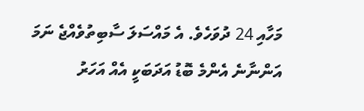މަހާއި 24 ދުވަހެވެ. އެ މައްސަލަ ސާބިތުވެއްޖެ ނަމަ އަންނާނެ އެންމެ ބޮޑު އަދަބަކީ އެއް އަހަރު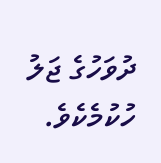ދުވަހުގެ ޖަލު ހުކުމެކެވެ.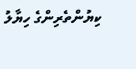ކިޔުންތެރިންގެ ހިޔާލު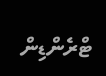ޓްރެންޑިން